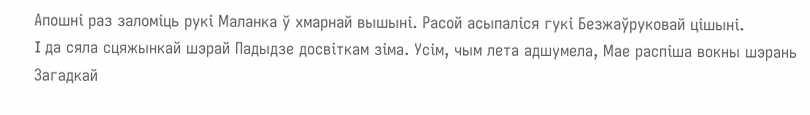Апошні раз заломіць рукі Маланка ў хмарнай вышыні. Расой асыпаліся гукі Безжаўруковай цішыні.
I да сяла сцяжынкай шэрай Падыдзе досвіткам зіма. Усім, чым лета адшумела, Мае распіша вокны шэрань Загадкай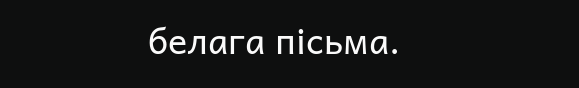белага пісьма.